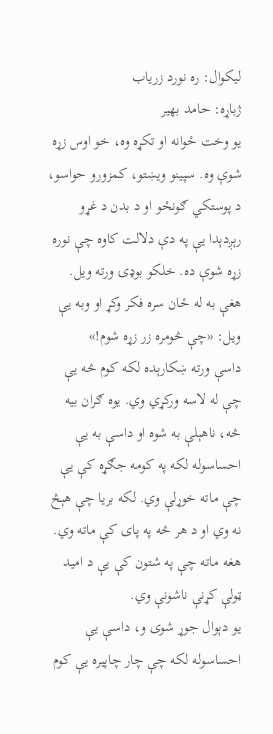لیکوال: ره نورد زریاب
ژباړه: حامد بهیر
یو وخت ځوانه او تکړه وه، خو اوس زړه شوې وه. سپینو ویښتو، کمزورو حواسو، د پوستکي ګونځو او د بدن د غړو رېږدېدا یې په دې دلالت کاوه چې نوره زړه شوې ده. خلکو بوډۍ ورته ویل. هغې به له ځان سره فکر وکړ او وبه یې ویل: «چې څومره زر زړه شوم!»
داسې ورته ښکارېده لکه کوم څه یې چې له لاسه ورکړي وي. یوه ګران بیه څه، ناهېلې به شوه او داسې به یې احساسوله لکه په کومه جګړه کې یې چې ماته خوړلې وي. لکه بریا چې هېڅ نه وي او د هر څه په پای کې ماته وي. هغه ماته چې په شتون کې یې د امید ټولې کړنې ناشونې وي.
یو دېوال جوړ شوی و، داسې یې احساسوله لکه چې چار چاپیره یې کوم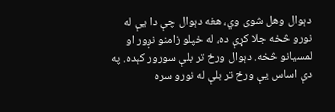دېوال وهل شوی وي، هغه دېوال چې دا یې له نورو څخه جلا کړې ده، له خپلو زامنو نږور او لمسیانو څخه. دېوال ورځ تر بلې سورور کېده. په دې اساس یې ورځ تر بلې له نورو سره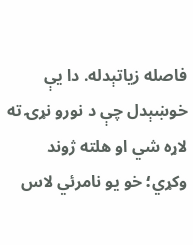فاصله زیاتېدله. دا یې خوښېدل چې د نورو نړۍ ته لاړه شي او هلته ژوند وکړي؛ خو یو نامرئي لاس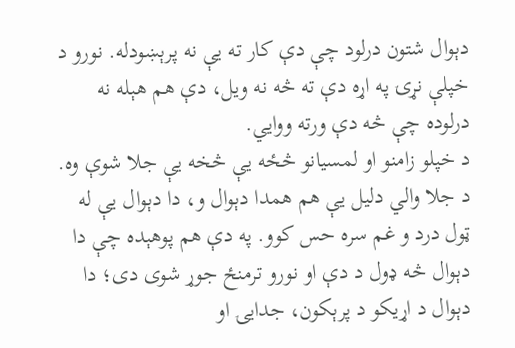دېوال شتون درلود چې دې کار ته یې نه پرېښودله. نورو د خپلې نړۍ په اړه دې ته څه نه ویل، دې هم هېله نه درلوده چې څه دې ورته ووایي.
د خپلو زامنو او لمسیانو څځه یې څخه یې جلا شوې وه. د جلا والي دلیل یې هم همدا دېوال و، دا دېوال یې له ټول درد و غم سره حس کوو. په دې هم پوهېده چې دا دېوال څه ډول د دې او نورو ترمنځ جوړ شوی دی؛ دا دېوال د اړیکو د پرېکون، جدایۍ او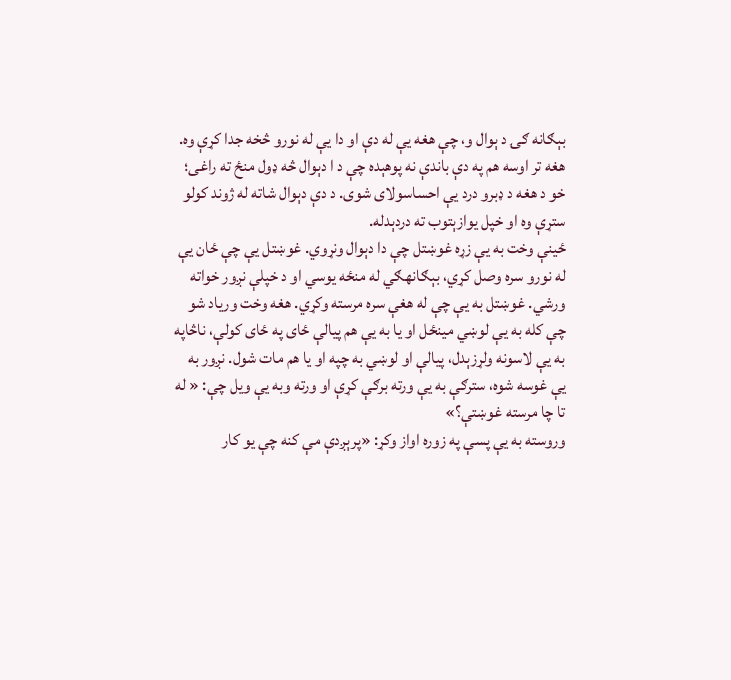بېګانه ګۍ د ېوال و، چې هغه یې له دې او دا یې له نورو څخه جدا کړې وه. هغه تر اوسه هم په دې باندې نه پوهېده چې د ا دېوال څه ډول منځ ته راغی؛ خو د هغه د ډبرو درد یې احساسولای شوی. د دې دېوال شاته له ژوند کولو ستړې وه او خپل یوازېتوب ته دردېدله.
ځینې وخت به یې زړه غوښتل چې دا دېوال ونړوي. غوښتل یې چې ځان یې له نورو سره وصل کړي، بېګانهګي له منځه یوسي او د خپلې نږور خواته ورشي. غوښتل به یې چې له هغې سره مرسته وکړي. هغه وخت وریاد شو چې کله به يې لوښي مینځل او یا به یې هم پیالې ځای په ځای کولې، ناڅاپه به یې لاسونه ولړزېدل، پیالې او لوښي به چپه او یا هم مات شول. نږور به یې غوسه شوه، سترګې به یې ورته برګې کړې او ورته وبه یې ویل چې: « له تا چا مرسته غوښتې؟»
وروسته به یې پسې په زوره اواز وکړ: «پرېږدې مې کنه چې یو کار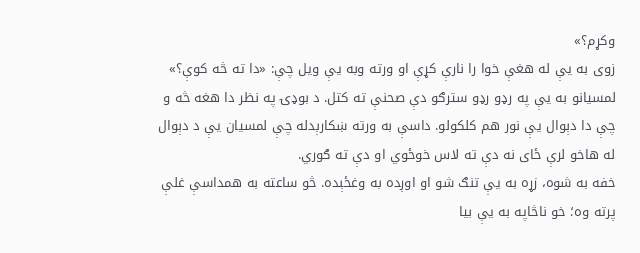وکړم؟»
زوی به یې له هغې خوا را نارې کړې او ورته وبه یې ویل چې: «دا ته څه کوې؟»
لمسیانو به یې په رډو رډو سترګو دې صحنې ته کتل. د بوډۍ په نظر دا هغه څه و چې دا دېوال یې نور هم کلکولو. داسې به ورته ښکارېدله چې لمسیان یې د دېوال له هاخو لرې ځای نه دې ته لاس خوځوي او دې ته ګوري.
خفه به شوه، زړه به یې تنګ شو او اوږده به وغځېده. څو ساعته به همداسې غلې پرته وه؛ خو ناڅاپه به یې بیا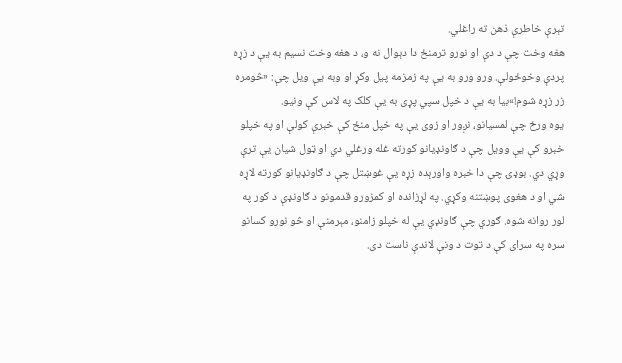تېرې خاطرې ذهن ته راغلي.
هغه وخت چې د دې او نورو ترمنځ دا دېوال نه و، د هغه وخت نسیم به یې د زړه پردې وخوځولې. ورو ورو به یې په زمزمه پیل وکړ او وبه یې ویل چې: «څومره زر زړه شوم!»بیا به یې د خپل سپي پړی به یې کلک په لاس کې ونیو.
یوه ورځ چې لمسیانو، نږور او زوی یې په خپل منځ کې خبرې کولې او په خپلو خبرو کې یې وویل چې د ګاونډیانو کورته غله ورغلي دي او ټول شیان یې ترې وړي دي. بوډۍ چې دا خبره واورېده زړه یې غوښتل چې د ګاونډیانو کورته لاړه شي او د هغوی پوښتنه وکړي. په لړزانده او کمزورو قدمونو د ګاونډې د کور په لور روانه شوه. ګوري چې ګاونډي يې له خپلو زامنو، مېرمنې او څو نورو کسانو سره په سرای کې د توت د ونې لاندې ناست دی.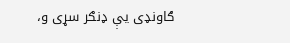ګاونډی یې ډنګر سړی و،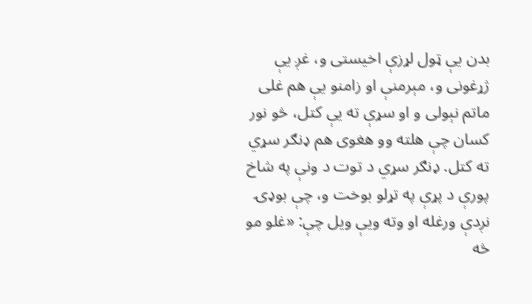بدن یې ټول لړزې اخیستی و، غږ یې ژړغونی و، مېرمنې او زامنو یې هم غلی ماتم نېولی و او سړې ته یې کتل، څو نور کسان چې هلته وو هغوی هم ډنګر سړي ته کتل. ډنګر سړي د توت د ونې په شاخ پورې د پړې په تړلو بوخت و، چې بوډۍ نږدې ورغله او وته ويې ویل چې: «غلو مو څه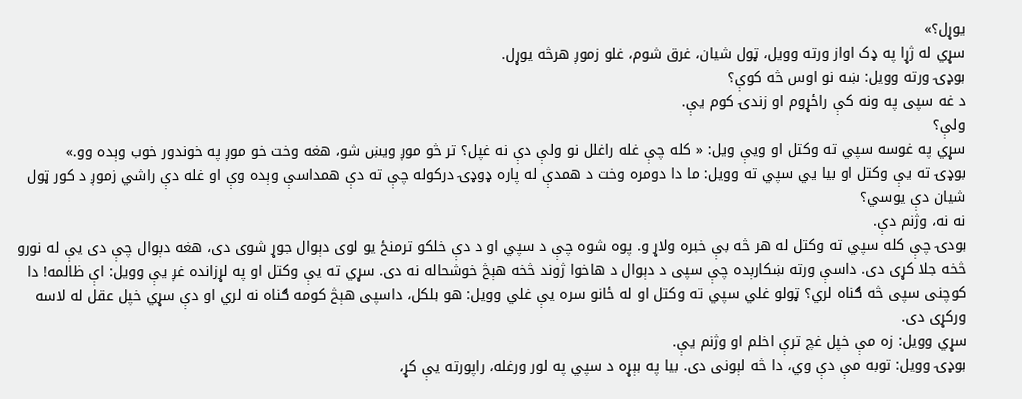یوړل؟»
سړي له ژړا په ډک اواز ورته وویل، ټول شیان، غرق شوم، غلو زموږ هرڅه یوړل.
بوډۍ ورته وویل: ښه نو اوس څه کوې؟
د غه سپی په ونه کې راځړوم او زندۍ کوم یې.
ولې؟
سړي په غوسه سپي ته وکتل او ویې ویل: « کله چې غله راغلل نو ولې دې نه غپل؟ تر څو موږ ویښ شو، هغه وخت خو موږ په خوندور خوب وېده وو.»
بوډۍ ته یې وکتل او بیا یي سپي ته وویل: ما دا دومره وخت د همدې له پاره ډوډۍ درکوله چې ته دې همداسې وېده وې او غله دې راشي زموږ د کور ټول شیان دې یوسي؟
نه نه، وژنم دې.
بودۍ چې کله سپي ته وکتل له هر څه بې خبره ولاړ و. پوه شوه چې د سپي او د دې خلکو ترمنځ یو لوی دېوال جوړ شوی دی، هغه دېوال چې دی یې له نورو څخه جلا کړی دی. داسې ورته ښکارېده چې سپی د دېوال د هاخوا ژوند څخه هېڅ خوشحاله نه دی. سړي ته یې وکتل او په لړزانده غږ یې وویل: اې ظالمه! دا کوچنی سپی څه ګناه لري؟ ټولو غلي سپي ته وکتل او له ځانو سره یې غلي وویل: هو بلکل، داسپی هېڅ کومه ګناه نه لري او دې سړي خپل عقل له لاسه ورکړی دی.
سړي وویل: زه مې خپل غچ ترې اخلم او وژنم یې.
بوډۍ وویل: توبه مې دې وي، دا څه لېونی دی. بیا په بېړه د سپي په لور ورغله، راپورته یې کړ،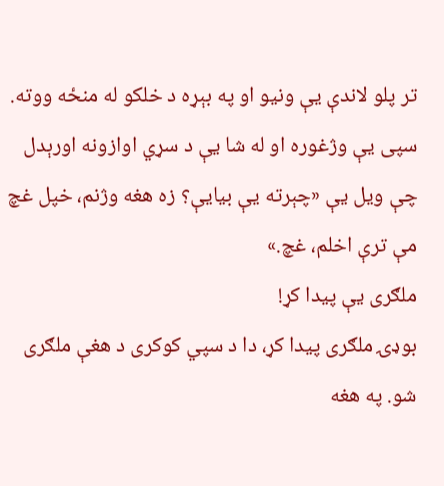تر پلو لاندې یې ونیو او په بېړه د خلکو له منځه ووته. سپی یې وژغوره او له شا یې د سړي اوازونه اورېدل چې ویل یې «چېرته یې بیایې؟ زه هغه وژنم، خپل غچ مې ترې اخلم، غچ.»
ملګری یې پیدا کړ!
بوډۍ ملګری پیدا کړ، دا د سپي کوکری د هغې ملګری شو. په هغه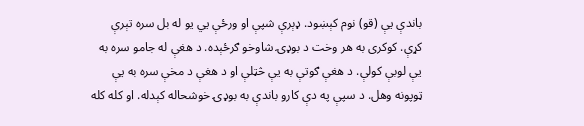باندې یې (قو) نوم کېښود. ډېرې شپې او ورځې یي یو له بل سره تېرې کړې. کوکری به هر وخت د بوډۍ شاوخو ګرځېده. د هغې له جامو سره به یې لوبې کولې. د هغې ګوتې به یې څټلې او د هغې د مخې سره به یې ټوپونه وهل. د سپې په دې کارو باندې به بوډۍ خوشحاله کېدله. او کله کله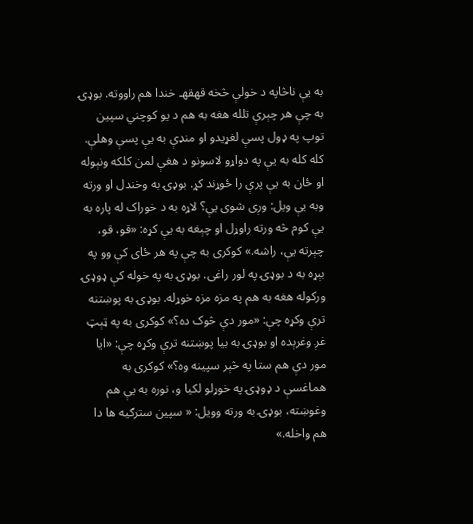به یې ناڅاپه د خولې څخه قهقهـ خندا هم راووته. بوډۍ به چې هر چېرې تلله هغه به هم د یو کوچني سپین توپ په ډول پسې لغړیدو او منډې به یې پسې وهلې. کله کله به یې په دواړو لاسونو د هغې لمن کلکه ونېوله او ځان به یې پرې را ځوړند کړ. بوډۍ به وخندل او ورته وبه یې ویل: وږی شوی یې؟ لاړه به د خوراک له پاره به یې کوم څه ورته راوړل او چېغه به یې کړه: «قو، قو، چېرته یې، راشه.» کوکری به چې په هر ځای کې وو په بېړه به د بوډۍ په لور راغی. بوډۍ به په خوله کې ډوډۍ ورکوله هغه به هم په مزه مزه خوړله. بوډۍ به پوښتنه ترې وکړه چې: «مور دې څوک ده؟» کوکری به په ټېټ غږ وغرېده او بوډۍ به بیا پوښتنه ترې وکړه چې: «ایا مور دې هم ستا په څېر سپینه وه؟» کوکری به هماغسې د ډوډۍ په خوړلو لکیا و، نوره به یې هم وغوښته، بوډۍ به ورته وویل: « سپین سترګیه ها دا هم واخله.»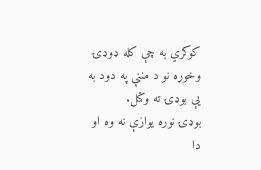کوکري به چې کله ډوډۍ وخوړه نو د مننې په دود به یې بوډۍ ته وکتل.
بوډۍ نوره یوازې نه وه او دا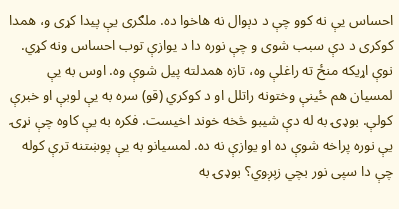احساس یې نه کوو چې د دېوال نه هاخوا ده. ملګری یې پیدا کړی و، همدا کوکری د دې سبب شوی و چې نوره دا د یوازې توب احساس ونه کړي. نوې اړیکه منځ ته راغلې وه، تازه همدلته پیل شوې وه. اوس به یې لمسیان هم ځينې وختونه راتلل او د کوکري (قو) سره به یې لوبې او خبرې کولې. بوډۍ به له دې شیبو څخه خوند اخیست. فکره به یې کاوه چې نړۍ یې نوره پراخه شوې ده او یوازې نه ده. لمسیانو به یې پوښتنه ترې کوله چې دا سپی نور بچي زېږوي؟ بوډۍ به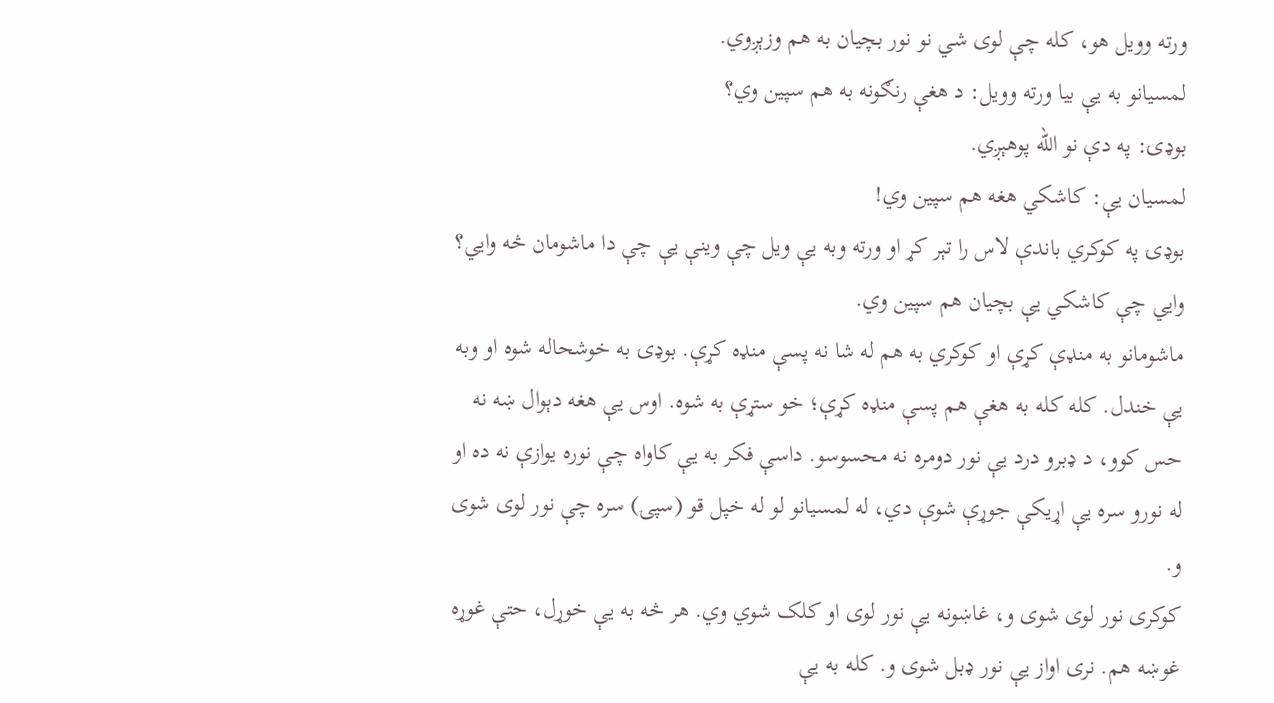ورته وویل هو، کله چې لوی شي نو نور بچیان به هم وزېږوي.
لمسیانو به یې بیا ورته وویل: د هغې رنګونه به هم سپین وي؟
بوډۍ: په دې نو الله پوهېږي.
لمسیان یې: کاشکي هغه هم سپین وي!
بوډۍ په کوکري باندې لاس را تېر کړ او ورته وبه یې ویل چې وینې یې چې دا ماشومان څه وایي؟ وایي چې کاشکي یې بچیان هم سپین وي.
ماشومانو به منډې کړې او کوکري به هم له شا نه پسې منډه کړې. بوډۍ به خوشحاله شوه او وبه یې خندل. کله کله به هغې هم پسې منډه کړې؛ خو ستړې به شوه. اوس یې هغه دېوال ښه نه حس کوو، د ډبرو درد یې نور دومره نه محسوسو. داسې فکر به یې کاواه چې نوره یوازې نه ده او له نورو سره یې اړیکې جوړې شوې دي، له لمسیانو لو له خپل قو (سپۍ) سره چې نور لوی شوی و.
کوکری نور لوی شوی و، غاښونه یې نور لوی او کلک شوي وي. هر څه به یې خوړل، حتې غوړه غوښه هم. نری اواز یې نور ډبل شوی و. کله به يې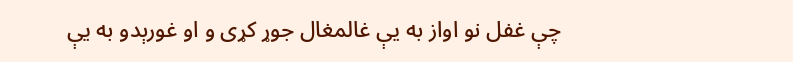چې غفل نو اواز به یې غالمغال جوړ کړی و او غورېدو به یې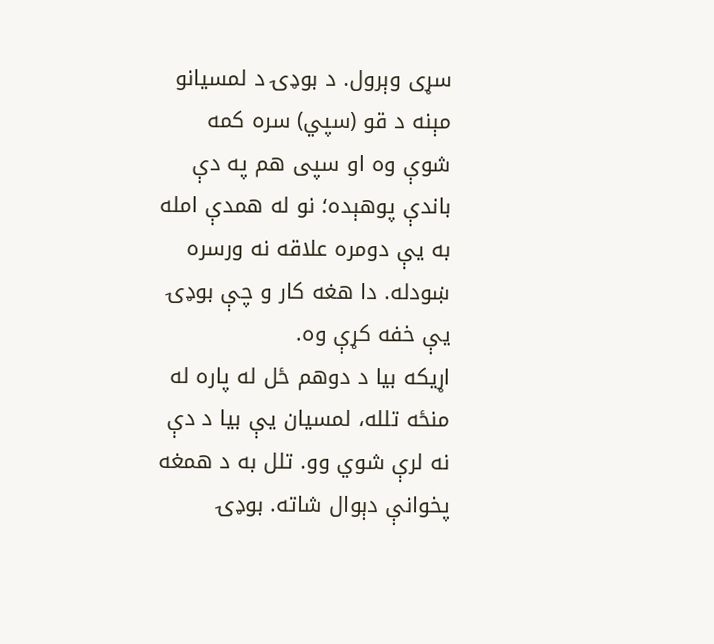سړی وېرول. د بوډۍ د لمسیانو مېنه د قو (سپي) سره کمه شوې وه او سپی هم په دې باندې پوهېده؛ نو له همدې امله به یې دومره علاقه نه ورسره ښودله. دا هغه کار و چې بوډۍ یې خفه کړې وه.
اړیکه بیا د دوهم ځل له پاره له منځه تلله، لمسیان یې بیا د دې نه لرې شوي وو. تلل به د همغه پخوانې دېوال شاته. بوډۍ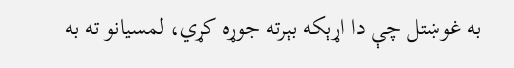به غوښتل چې دا اړېکه بېرته جوړه کړي، لمسیانو ته به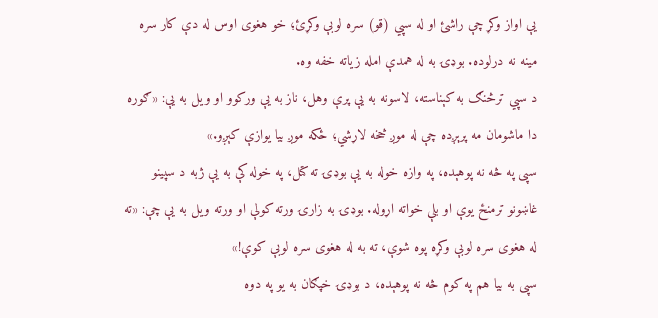یې اواز وکړ چې راشئ او له سپي (قو) سره لوبې وکړئ؛ خو هغوی اوس له دې کار سره مینه نه درلوده. بوډۍ به له همدې امله زیاته خفه وه.
د سپي ترڅنګ به کېناسته، لاسونه به یې پرې وهل، ناز به یې ورکوو او ویل به یې: «ګوره دا ماشومان مه پرېږده چې له موږ څخه لاړشي؛ ځکه موږ بیا یوازې کېږو.»
سپی په څه نه پوهېده، په وازه خوله به یې بوډۍ ته کتل، په خوله کې به یې ژبه د سپینو غاښونو ترمنځ یوې او بلې خواته اړوله. بوډۍ به زارۍ ورته کولې او ورته ویل به یې چې: «ته له هغوی سره لوبې وکړه پوه شوې، ته به له هغوی سره لوبې کوې!»
سپی به بیا هم په کوم څه نه پوهېده، د بوډۍ خپګان به یو په دوه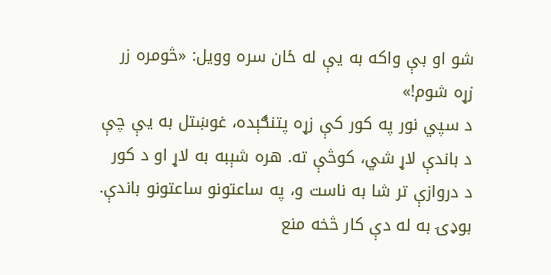شو او بې واکه به یې له ځان سره وویل: «څومره زر زړه شوم!»
د سپي نور په کور کې زړه پتنګېده، غوښتل به یې چې د باندې لاړ شي، کوڅې ته. هره شېبه به لاړ او د کور د دروازې تر شا به ناست و، په ساعتونو ساعتونو باندې. بوډۍ به له دې کار څخه منع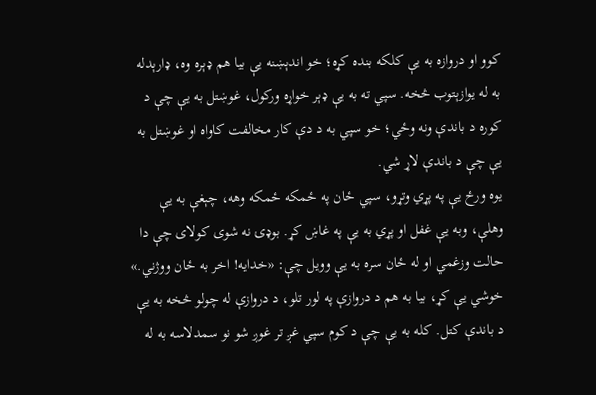کوو او دروازه به یې کلکه بنده کړه؛ خو اندېښنه یې بیا هم ډېره وه، ډارېدله به له یوازېتوب څخه. سپي ته به يې ډېر خواړه ورکول، غوښتل به یې چې د کوره د باندې ونه وځي؛ خو سپي به د دې کار مخالفت کاواه او غوښتل به یې چې د باندې لاړ شي.
یوه ورځ یې په پړي وتړو، سپي ځان په ځمکه ځمکه وهه، چېغې به یې وهلې، وبه یې غفل او پړي به یې په غاښ کړ. بوډۍ نه شوی کولای چې دا حالت وزغمي او له ځان سره به یې وویل چې: «خدایه! اخر به ځان ووژني.»
خوشي یې کړ، بیا به هم د دروازې په لور تلو، د دروازې له چولو څخه به یې د باندې کتل. کله به یې چې د کوم سپي غږ تر غوږ شو نو سمدلاسه به له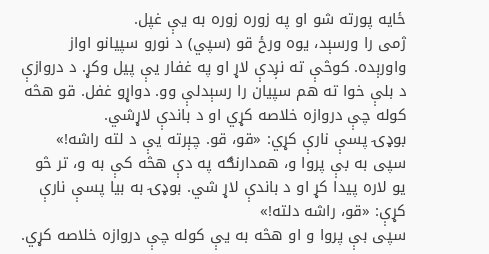ځایه پورته شو او په زوره زوره به یې غپل.
ژمی را ورسېد، یوه ورځ قو (سپي) د نورو سپیانو اواز واورېده. کوڅې ته نږدې لاړ او په غفار یې پیل وکړ. د دروازې د بلې خوا ته هم سپیان را رسېدلې وو. دواړو غفل. قو هڅه کوله چې دروازه خلاصه کړي او د باندې لاړشي.
بوډۍ پسې نارې کړي: «قو، قو. چېرته یې د لته راشه!»
سپی به بې پروا و، همدارنګه په دې هڅه کې به و، تر څو یو لاره پیدا کړ او د باندې لاړ شي. بوډۍ به بیا پسې نارې کړې: «قو، راشه دلته!»
سپی بې پروا و او هڅه به یې کوله چې دروازه خلاصه کړي.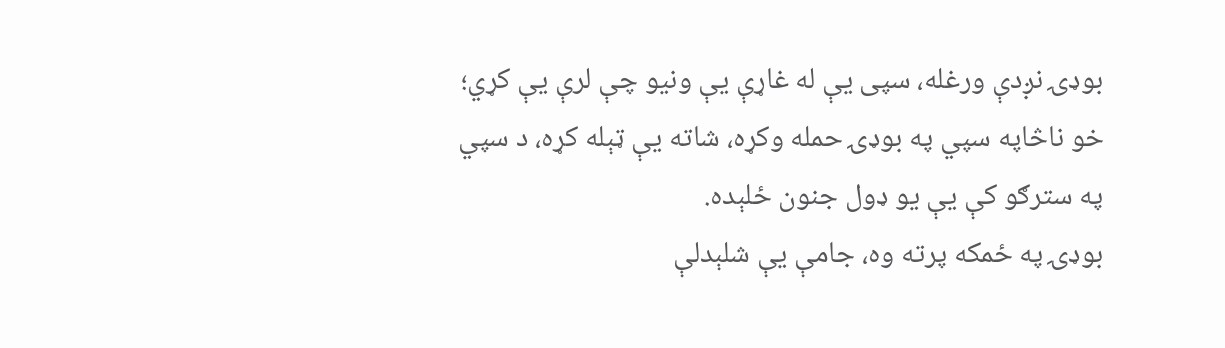بوډۍ نږدې ورغله، سپی یې له غاړې یې ونیو چې لرې یې کړي؛ خو ناڅاپه سپي په بوډۍ حمله وکړه، شاته یې ټېله کړه، د سپي په سترګو کې یې یو ډول جنون ځلېده.
بوډۍ په ځمکه پرته وه، جامې یې شلېدلې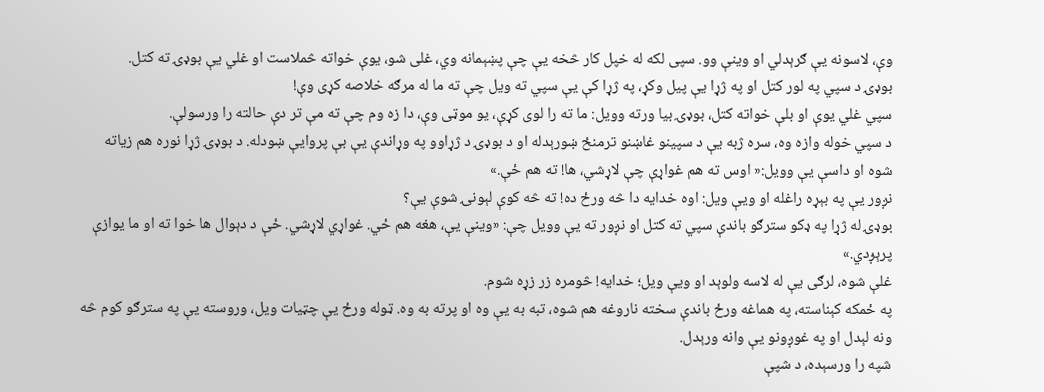وې، لاسونه یې ګرېدلي او وینې وو. سپی لکه له خپل کار څخه یې چې پښېمانه وي، غلی شو، یوې خواته څملاست او غلي یې بوډۍ ته کتل.
بوډۍ د سپي په لور کتل او په ژړا یې پیل وکړ، په ژړا کې یې سپي ته ويل چې ته ما له مرګه خلاصه کړی وې!
سپي غلي یوې او بلې خواته کتل، بوډۍ بیا ورته وویل: ما ته را لوی کړې، یو موټی وې، دا زه وم چې ته مې تر دې حالته را ورسولې.
د سپي خوله وازه وه، سره ژبه یې د سپینو غاښنو ترمنځ ښورېدله او د بوډۍ د ژړاوو په وړاندې یې بې پروایې ښودله. د بوډۍ ژړا نوره هم زیاته شوه او داسې یې وویل:« اوس ته هم غواړې چې لاړشي، ها! ته هم ځې.»
نږور یې په بېړه راغله او ویې ویل: اوه خدایه دا څه ورځ ده! ته څه کوې لېونۍ شوې یې؟
بوډۍ له ژړا په ډکو سترګو باندې سپي ته کتل او نږور ته یې وویل چې: «وینې یې، هغه هم ځي. غواړي لاړشي. ځې د دېوال ها خوا ته او ما یوازې پرېږدي.»
غلې شوه، لرګی یې له لاسه ولوېد او ویې ویل؛ خدایه! څومره زر زړه شوم.
په ځمکه کېناسته، په هماغه ورځ باندې سخته ناروغه هم شوه، تبه به یې وه او پرته به وه. ټوله ورځ یې چټیات ویل، وروسته یې په سترګو کوم څه ونه لېدل او په غوږونو یې وانه ورېدل.
شپه را ورسېده، د شپې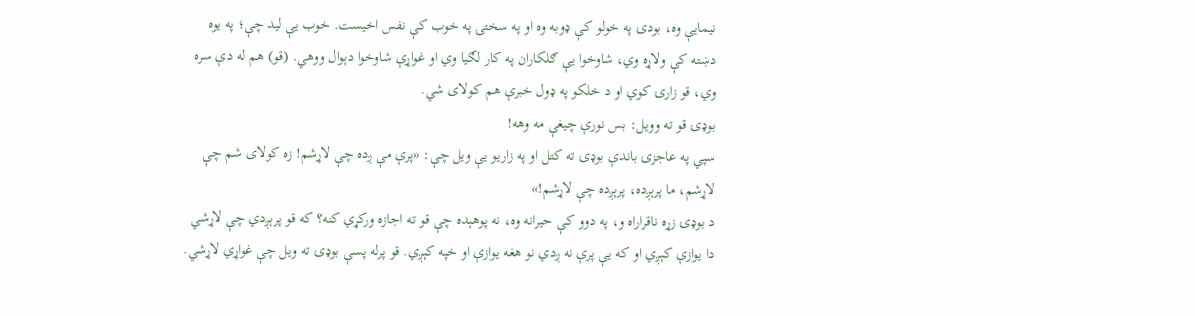نیمایې وه، بودۍ په خولو کې ډوبه وه او په سختۍ په خوب کې نفس اخیست. خوب یې لید چې؛ په یوه دښته کې ولاړه وي، شاوخوا یې ګلکاران په کار لګیا وي او غواړې شاوخوا دېوال ووهي. (قو) هم له دې سره وي، قو زارۍ کوي او د خلکو په ډول خبرې هم کولای شي.
بوډۍ قو ته وویل: بس نورې چیغې مه وهه!
سپي په عاجزۍ باندې بوډۍ ته کتل او په زاریو یې ویل چې: «پرې مې ږده چې لاړشم! زه کولای شم چې لاړشم، ما پرېږده، پرېږده چې لاړشم!»
د بوډۍ زړه ناقراراه و، په دوو کې حیرانه وه، نه پوهېده چې قو ته اجازه ورکړي کنه؟ که قو پرېږدي چې لاړشي دا یوازې کېږي او که یې پرې نه ږدي نو هغه یوازې او خپه کېږي. قو پرله پسې بوډۍ ته ویل چې غواړي لاړشي.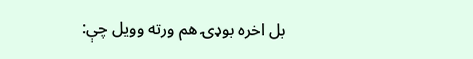بل اخره بوډۍ هم ورته وویل چې: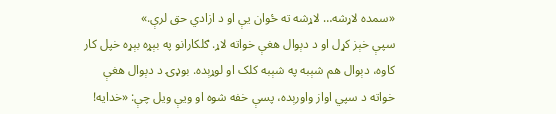«سمده لاړشه… لاړشه ته ځوان یې او د ازادي حق لرې.»
سپې خېز کړل او د دېوال هغې خواته لاړ. ګلکارانو په بېړه بېړه خپل کار کاوه، دېوال هم شېبه په شېبه کلک او لوړېده. بوډۍ د دېوال هغې خواته د سپي اواز واورېده، پسې خفه شوه او ویې ویل چې: «خدایه!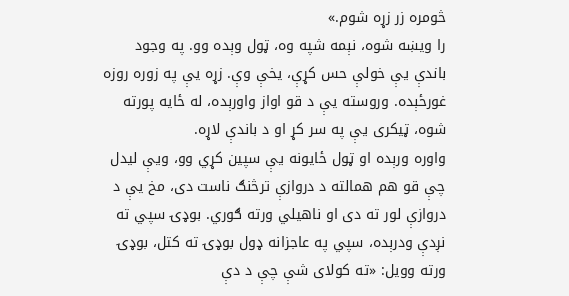څومره زر زړه شوم.»
را ویښه شوه، نېمه شپه وه، ټول وېده وو. په وجود باندې یې خولې حس کړې، یخې وې. زړه یې په زوره روزه غورځېده. وروسته یې د قو اواز واورېده، له ځایه پورته شوه، ټیکری یې په سر کړ او د باندې لاړه.
واوره ورېده او ټول ځایونه یې سپین کړي وو، ویې لیدل چې قو هم همالته د دروازې ترڅنګ ناست دی، مخ یې د دروازې لور ته دی او ناهیلي ورته ګوري. بوډۍ سپي ته نږدې ودرېده، سپي په عاجزانه ډول بوډۍ ته کتل، بوډۍ ورته وویل: «ته کولای شې چې د دې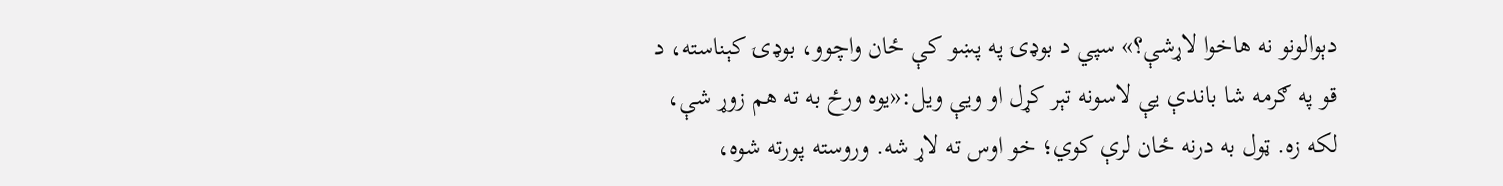دېوالونو نه هاخوا لاړشې؟» سپي د بوډۍ په پښو کې ځان واچوو، بوډۍ کېناسته، د قو په ګرمه شا باندې یې لاسونه تېر کړل او ویې ویل:«یوه ورځ به ته هم زوړ شې، لکه زه. ټول به درنه ځان لرې کوي؛ خو اوس ته لاړ شه. وروسته پورته شوه،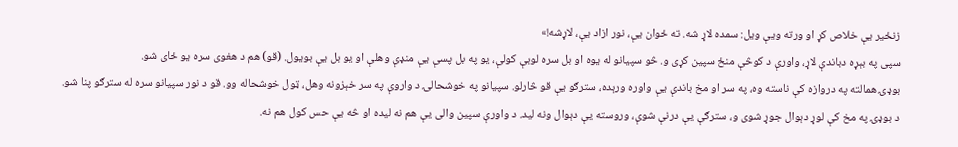زنځیر یې خلاص کړ او ورته ویې ویل: سمده لاړ شه. ته ځوان یې، نور ازاد یې، لاړشه!»
سپی په بېړه دباندې لاړ، واورې د کوڅې منځ سپین کړی و. څو سپیانو له یوه او بل سره لوبې کولې، یو په بل پسې یې منډې وهلې او یو بل یې بویول. (قو) هم د هغوی سره یو ځای شو.
بوډۍ همالته په دروازه کې ناسته وه، په سر او مخ باندې یې واوره ورېده، سترګو یې قو څارلو. سپیانو په خوشحالۍ د واروې په سر خېزونه وهل، ټول خوشحاله وو. قو د نور سپیانو سره له سترګو پنا شو.
د بوډۍ په مخ کې لوړ دېوال جوړ شوی و، سترګې یې درنې شوې، وروسته یې دېوال ونه لید. د واورې سپین والی یې هم نه لیده او څه یې حس کول هم نه.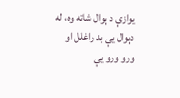یوازې د ېوال شاته وه، له دېوال یې بد راغلل او ورو ورو یې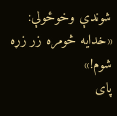شوندې وخوځولې: «خدایه څومره زر زړه شوم!»
پای